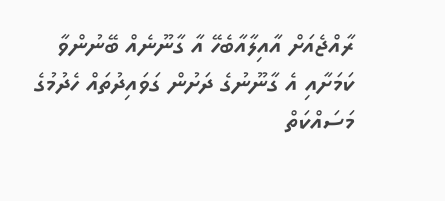ރާއްޖެއަށް އާއިލާއާބެހޭ އާ ގާނޫނެއް ބޭނުންވާ ކަމަށާއި އެ ގާނޫނުގެ ދަށުން ގަވައިދުތައް ހެދުމުގެ މަސައްކަތް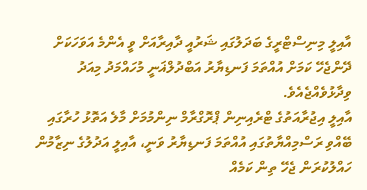އާއިލީ މިނިސްޓްރީގެ ބަދަލުގައި ޝަރުއީ ދާއިރާއަށް ވީ އެންމެ އަވަހަކަށް ދޭންޖެހޭ ކަމަށް އުއްތަމަ ފަނޑިޔާރު އަބްދުލްޣަނީ މުހައްމަދު މިއަދު ވިދާޅުވެއްޖެއެވެ.
އާއިލީ އިޖުރާއަތުގެ ޓްރެއިނިން ޕްރޮގްރާމް ނިންމުމަށް މާލެ އަތޮޅު ހުރާގައި ބޭއްވި ރަސްމިއްޔާތުގައި އުއްތަމަ ފަނޑިޔާރު ވަނީ، އާއިލީ އަދުލުގެ ނިޒާމުން ހައްލުކުރަން ޖެހޭ ތިން ކަމެއް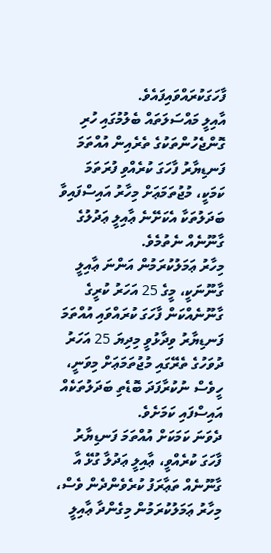ފާހަގަކުރައްވައިފައެވެ.
އާއިލީ މައްސަލަތައް ބެލުމުގައި ހުރި ގޮންޖެހުންތަކުގެ ތެރެއިން އުއްތަމަ ފަނޑިޔާރު ފާހަގަ ކުރެއްވި ފުރަތަމަ ކަމަކީ، މުޖުތަމަޢަށް މިހާރު އައިސްފައިވާ ބަދަލުތަކާ އެކަށޭނެ ޢާއިލީ ޢަދުލުގެ ގާނޫނެއް ނެތުމެވެ.
މިހާރު ޢަމަލުކުރަމުން އަންނަ ޢާއިލީ ގާނޫނަކީ، މީގެ 25 އަހަރު ކުރީގެ ގާނޫނެއްކަން ފާހަގަ ކުރައްވައި އުއްތަމަ ފަނޑިޔާރު ވިދާޅުވީ މިދިޔަ 25 އަހަރު ދުވަހުގެ ތެރޭގައި މުޖުތަމަޢަށް މިވަނީ، ހީވެސް ނުކުރާފަދަ ބޮޑެތި ބަދަލުތަކެއް އައިސްފައި ކަމަށެވެ.
ދެވަނަ ކަމަކަށް އުއްތަމަ ފަނޑިޔާރު ފާހަގަ ކުރެއްވީ، ޢާއިލީ ޢަދުލާ ގުޅޭ އާ ގާނޫނެއް ތަޢާރަފު ކުރެވެންދެން ވެސް، މިހާރު ޢަމަލުކުރަމުން މިގެންދާ ޢާއިލީ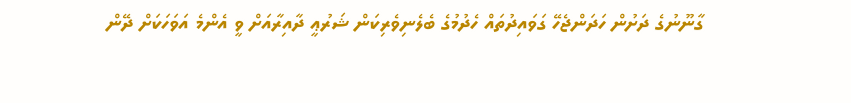ގާނޫނުގެ ދަށުން ހަދަންޖެހޭ ގަވައިދުތައް ހެދުމުގެ ބެލެނިވެރިކަން ޝަރުޢީ ދާއިރާއަށް ވީ އެންމެ އަވަހަކަށް ދޭން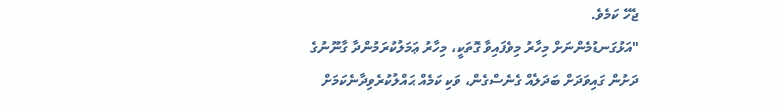ޖެހޭ ކަމެވެ.
"އަޅުގަނޑުމެންނަށް މިހާރު މިވެފައިވާ ގޮތަކީ، މިހާރު ޢަމަލުކުރަމުންދާ ގާނޫނުގެ ދަށުން ގައިވަދަށް ބަދަލެއް ގެނެސްގެން، ވަކި ކަމެއް ޙައްލުކުރެވިދާނެކަމަށް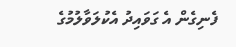ފެނިގެން އެ ގަވައިދު އެކުލަވާލުމުގެ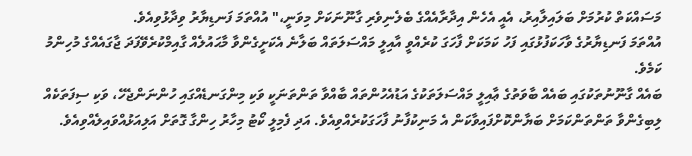މަސައްކަތް ކުރުމަށް ބަލައިލާއިރު، އެއީ އެހެން އިދާރާއެއްގެ ބެލެނިވެރި ގާނޫނަކަށް މިވަނީ،" އުއްތަމަ ފަނޑިޔާރު ވިދާޅުވިއެވެ.
އުއްތަމަ ފަނޑިޔާރުގެ ވާހަކަފުޅުގައި ފަހު ކަމަކަށް ފާހަގަ ކުރެއްވީ އާއިލީ މައްސަލަތައް ބަލާނެ އެކަށީގެންވާ މާޙައުލެއް ގާއިމްކުރެވޭފަދަ ޖާގައެއްގެ މުހިންމު ކަމެވެ.
ބައެއް ގާނޫނުތަކުގައި ބައެއް ބާވަތުގެ ޢާއިލީ މައްސަލަތަކުގެ އަޑުއެހުންތައް ބާއްވާ ތަންތަނަކީ ވަކި މިންގަނޑެއްގައި ހުންނަންޖެހޭ، ވަކި ސިފަތަކެއް ލިބިގެންވާ ތަންތަންކަމަށް ބަޔާންކޮށްފައިވާކަން އެ މަނިކުފާނު ފާހަގަކުރެއްވިއެވެ. އަދި ފެމިލީ ކޯޓު މިހާރު ހިންގާ ގޮތަށް އަލިއަޅުއްވައިލެއްވިއެވެ.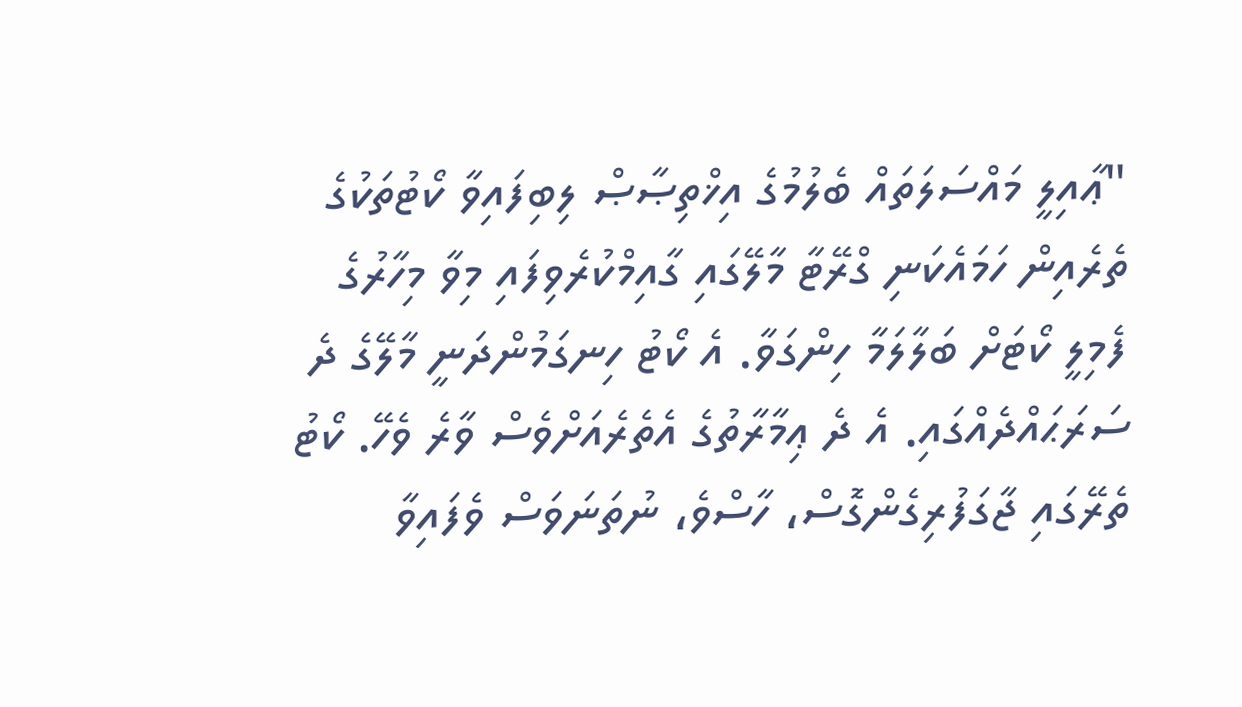"ޢާއިލީ މައްސަލަތައް ބެލުމުގެ އިޚްތިޞާޞް ލިބިފައިވާ ކޯޓުތަކުގެ ތެރެއިން ހަމައެކަނި ގްރޭޓާ މާލޭގައި ގާއިމްކުރެވިފައި މިވާ މިހާރުގެ ފެމިލީ ކޯޓަށް ބަލާލަމާ ހިންގަވާ. އެ ކޯޓު ހިނގަމުންދަނީ މާލޭގެ ދެ ސަރަޙައްދެއްގައި. އެ ދެ ޢިމާރާތުގެ އެތެރެއަށްވެސް ވާރެ ވެހޭ. ކޯޓު ތެރޭގައި ޖާގަފުރިގެންގޮސް، ހާސްވެ، ނުތަނަވަސް ވެފައިވާ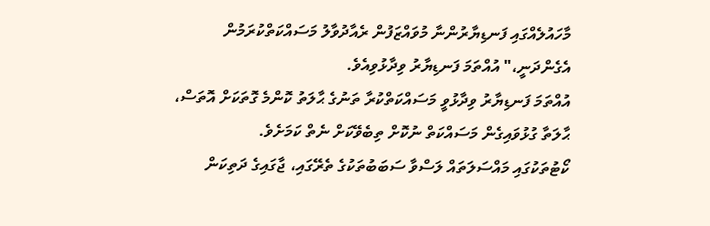މާހައުލެއްގައި ފަނޑިޔާރުންނާ މުވައްޒަފުން ރެއާދުވާލު މަސައްކަތްކުރަމުން އެގެންދަނީ،" އުއްތަމަ ފަނޑިޔާރު ވިދާޅުވިއެވެ.
އުއްތަމަ ފަނޑިޔާރު ވިދާޅުވީ މަސައްކަތްކުރާ ތަނުގެ ޙާލަތު ކޮންމެ ގޮތަކަށް އޮތަސް، ޙާލަތާ ގުޅުވައިގެން މަސައްކަތް ނުކޮށް ތިބެވޭކަށް ނެތް ކަމަށެވެ.
ކޯޓުތަކުގައި މައްސަލަތައް ލަސްވާ ސަބަބުތަކުގެ ތެރޭގައި، ޖާގައިގެ ދަތިކަން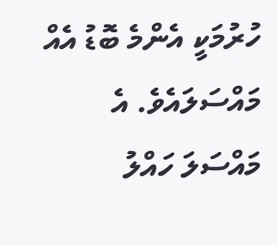ހުރުމަކީ އެންމެ ބޮޑު އެއް މައްސަލައެވެ. އެ މައްސަލަ ހައްލު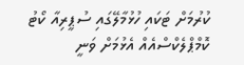ކުރުމަށް ޓަކައި ހުޅުމާލޭގައި ސުޕީރިއާ ކޯޓު ކޮމްޕްލެކްސްއެއް އެޅުމަށް ވަނީ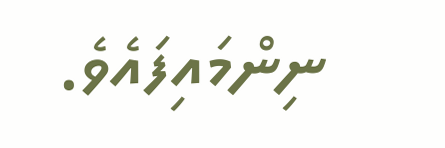ނިންމައިފައެވެ.